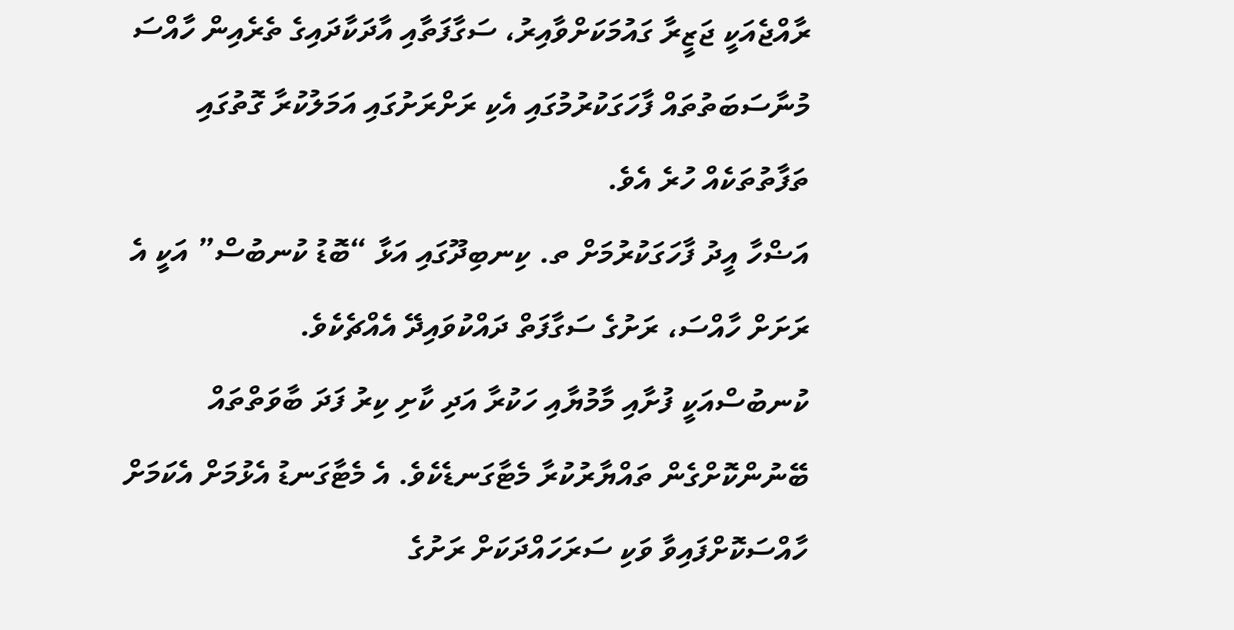ރާއްޖެއަކީ ޖަޒީރާ ގައުމަކަށްވާއިރު، ސަގާފަތާއި އާދަކާދައިގެ ތެރެއިން ހާއްސަ މުނާސަބަތުތައް ފާހަގަކުރުމުގައި އެކި ރަށްރަށުގައި އަމަލުކުރާ ގޮތުގައި ތަފާތުތަކެއް ހުރެ އެވެ.
އަޟްހާ އީދު ފާހަގަކުރުމަށް ތ. ކިނބިދޫގައި އަޅާ “ބޮޑު ކުނބުސް” އަކީ އެ ރަށަށް ހާއްސަ، ރަށުގެ ސަގާފަތް ދައްކުވައިދޭ އެއްޗެކެވެ.
ކުނބުސްއަކީ ފުށާއި މާމުޔާއި ހަކުރާ އަދި ކާށި ކިރު ފަދަ ބާވަތްތައް ބޭނުންކޮށްގެން ތައްޔާރުކުރާ މެޓާގަނޑެކެވެ. އެ މެޓާގަނޑު އެޅުމަށް އެކަމަށް ހާއްސަކޮށްފައިވާ ވަކި ސަރަހައްދަކަށް ރަށުގެ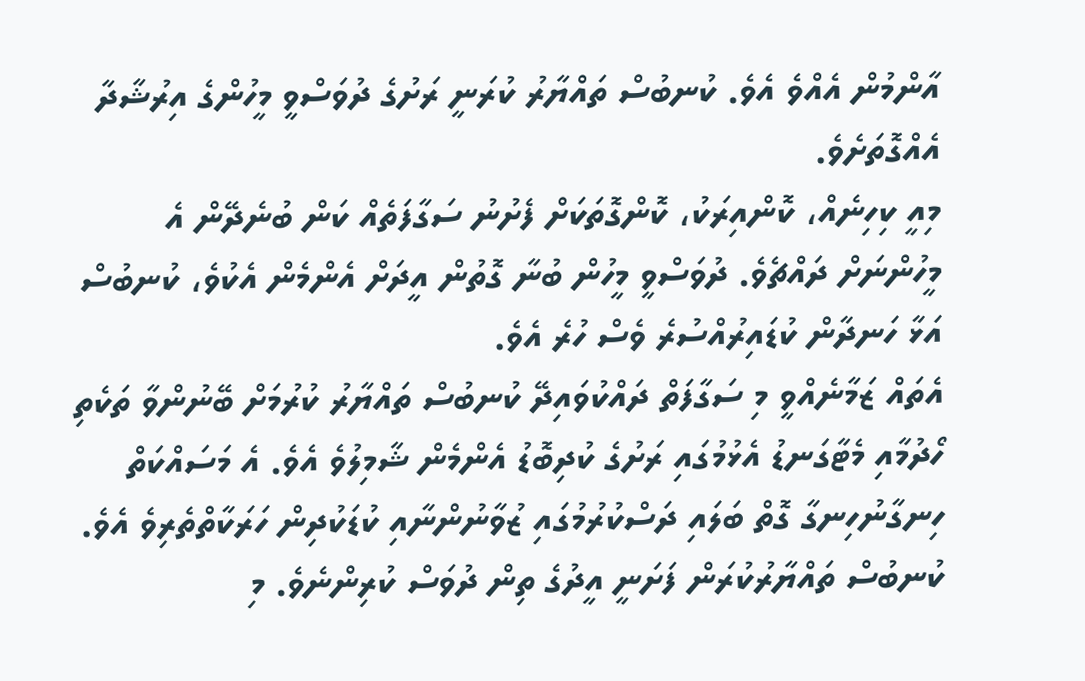އާންމުން އެއްވެ އެވެ. ކުނބުސް ތައްޔާރު ކުރަނީ ރަށުގެ ދުވަސްވީ މީހުންގެ އިރުޝާދާ އެއްގޮތަށެވެ.
މިއީ ކިހިނެއް، ކޮންއިރަކު، ކޮންގޮތަކަށް ފެށުނު ސަގާފަތެއް ކަން ބުނެދޭން އެ މީހުންނަށް ދައްޗެވެ. ދުވަސްވީ މީހުން ބުނާ ގޮތުން އީދަށް އެންމެން އެކުވެ، ކުނބުސް އަޅާ ހަނދާން ކުޑައިރުއްސުރެ ވެސް ހުރެ އެވެ.
އެތައް ޒަމާނެއްވީ މި ސަގާފަތް ދައްކުވައިދޭ ކުނބުސް ތައްޔާރު ކުރުމަށް ބޭނުންވާ ތަކެތި ހޯދުމާއި މެޓާގަނޑު އެޅުމުގައި ރަށުގެ ކުދިބޮޑު އެންމެން ޝާމިލުވެ އެވެ. އެ މަސައްކަތް ހިނގާނުހިނގާ ގޮތް ބަލައި ދަސްކުރުމުގައި ޒުވާނުންނާއި ކުޑަކުދިން ހަރަކާތްތެރިވެ އެވެ.
ކުނބުސް ތައްޔާރުކުރަން ފަށަނީ އީދުގެ ތިން ދުވަސް ކުރިންނެވެ. މި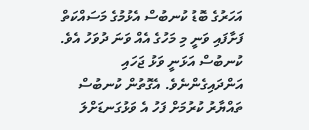އަހަރުގެ ބޮޑު ކުނބުސް އެޅުމުގެ މަސައްކަތް ފަށާފައި ވަނީ މި މަހުގެ އެއް ވަނަ ދުވަހު އެވެ. ކުނބުސް އަޅަނީ ވަޅު ޖަހައި އަންދައިގެންނެވެ. އެގޮތުން ކުނބުސް ތައްޔާރު ކުރުމަށް ފަހު އެ ވަޅުގަނޑަށްލަ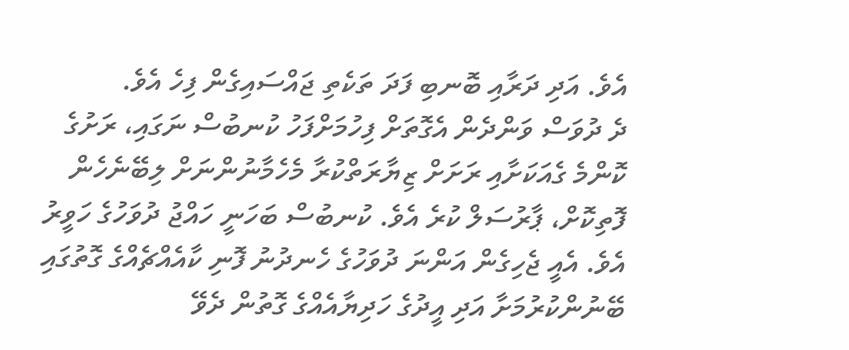އެވެ. އަދި ދަރާއި ބޮނބި ފަދަ ތަކެތި ޖައްސައިގެން ފިހެ އެވެ.
ދެ ދުވަސް ވަންދެން އެގޮތަށް ފިހުމަށްފަހު ކުނބުސް ނަގައި، ރަށުގެ ކޮންމެ ގެއަކަށާއި ރަށަށް ޒިޔާރަތްކުރާ މެހެމާނުންނަށް ލިބޭނެހެން ފޮތިކޮށް، ޕާރުސަލް ކުރެ އެވެ. ކުނބުސް ބަހަނީ ހައްޖު ދުވަހުގެ ހަވީރު އެވެ. އެއީ ޖެހިގެން އަންނަ ދުވަހުގެ ހެނދުނު ފޮނި ކާއެއްޗެއްގެ ގޮތުގައި ބޭނުންކުރުމަށާ އަދި އީދުގެ ހަދިޔާއެއްގެ ގޮތުން ދެވޭ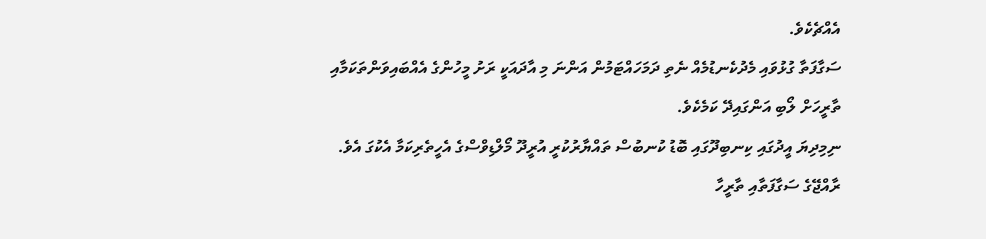އެއްޗެކެވެ.
ސަގާފަތާ ގުޅުވައި މެދުކެނޑުމެއް ނެތި ދަމަހައްޓަމުން އަންނަ މި އާދައަކީ ރަށު މީހުންގެ އެއްބައިވަންތަކަމާއި ތާރީހަށް ލޯބި އަންގައިދޭ ކަމެކެވެ.
ނިމިދިޔަ އީދުގައި ކިނބިދޫގައި ބޮޑު ކުނބުސް ތައްޔާރުކުރީ އުރީދޫ މޯލްޑިވްސްގެ އެހީތެރިކަމާ އެކުގަ އެވެ. ރާއްޖޭގެ ސަގާފަތާއި ތާރީހާ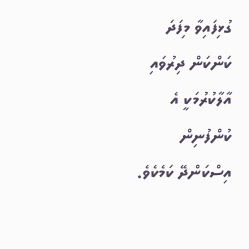ގުޅިފައިވާ މިފަދަ ކަންކަން ދިރުވައި އާލާކުރުމަކީ އެ ކުންފުނިން އިސްކަންދޭ ކަމެކެވެ.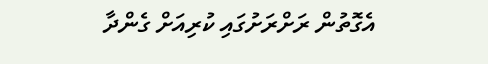އެގޮތުން ރަށްރަށުގައި ކުރިއަށް ގެންދާ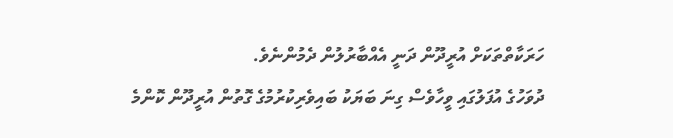ހަރަކާތްތަކަށް އުރީދޫން ދަނީ އެއްބާރުލުން ދެމުންނެވެ.
ދުވަހުގެ އުފަލުގައި ވީހާވެސް ގިނަ ބަޔަކު ބައިވެރިކުރުމުގެ ގޮތުން އުރީދޫން ކޮންމެ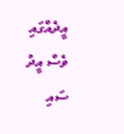އީދެއްގައި ވެސް އީދު ސައި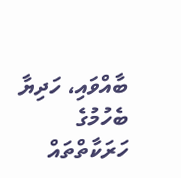ބާއްވައި، ހަދިޔާ ބެހުމުގެ ހަރަކާތްތައް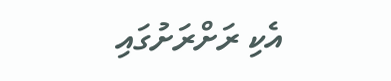އެކި ރަށްރަށުގައި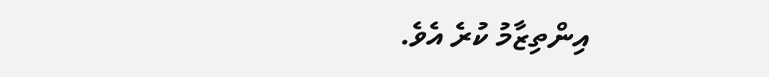އިންތިޒާމު ކުރެ އެވެ.